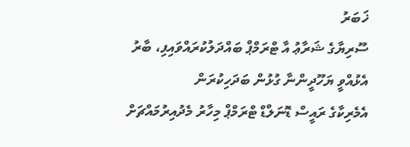ޚަބަރު
ސޫރިޔާގެ ޝަރާޢު އާ ޓްރަމްޕް ބައްދަލުކުރައްވައިފި، ބާރު އެޅުއްވީ ޔަހޫދީންނާ ގުޅުން ބަދަހިކުރަން
އެމެރިކާގެ ރައީސް ޑޮނަލްޑް ޓްރަމްޕް މިހާރު މެދުއިރުމައްޗަށް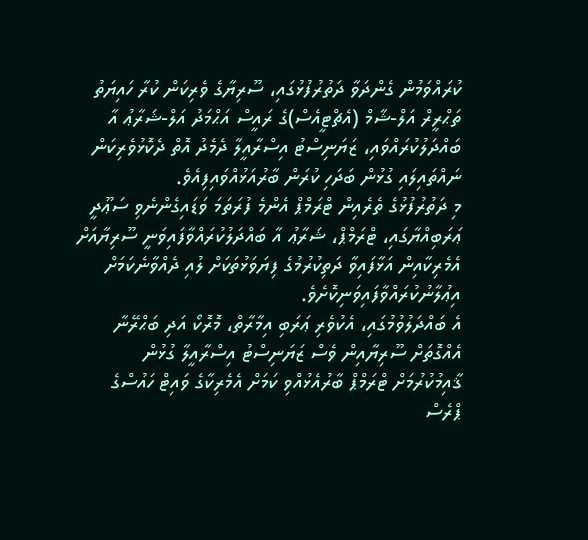ކުރައްވަމުން ގެންދަވާ ދަތުރުފުޅުގައި، ސޫރިޔާގެ ވެރިކަން ކުރާ ހައިޔަތު ތަޙްރީރް އަލް-ޝާމް (އެޗްޓީއެސް)ގެ ރައީސް އަޙްމަދު އަލް-ޝަރާޢު އާ ބައްދަލުކުރައްވައި، ޒަޔަނިސްޓު އިސްރާއީލާ ދެމެދު އޮތް ދެކޮޅުވެރިކަން ނައްތައިލައި ގުޅުން ބަދަހި ކުރަން ބާރުއަޅުއްވައިފިއެވެ.
މި ދަތުރުފުޅުގެ ތެރެއިން ޓްރަމްޕް އެންމެ ފުރަތަމަ ވަޑައިގެންނެވި ސަޢޫދީ ޢަރަބިއްޔާގައި، ޓްރަމްޕް، ޝަރާޢު އާ ބައްދަލުކުރައްވާފައިވަނީ ސޫރިޔާއަށް އެމެރިކާއިން އަޅާފައިވާ ދަތިކުރުމުގެ ފިޔަވަޅުތަކަށް ލުއި ދެއްވާނެކަމަށް އިޢުލާނުކުރައްވާފައިވަނިކޮށެވެ.
އެ ބައްދަލުވުމުގައި، އެކުވެރި ޢަރަބި އިމާރާތް، މޮރޮކޯ އަދި ބަޙްރޭނާ އެއްގޮތަށް ސޫރިޔާއިން ވެސް ޒަޔަނިސްޓު އިސްރާއީލާ ގުޅުން ޤާއިމުކުރުމަށް ޓްރަމްޕް ބާރުއެޅުއްވި ކަމަށް އެމެރިކާގެ ވައިޓް ހައުސްގެ ޕްރެސް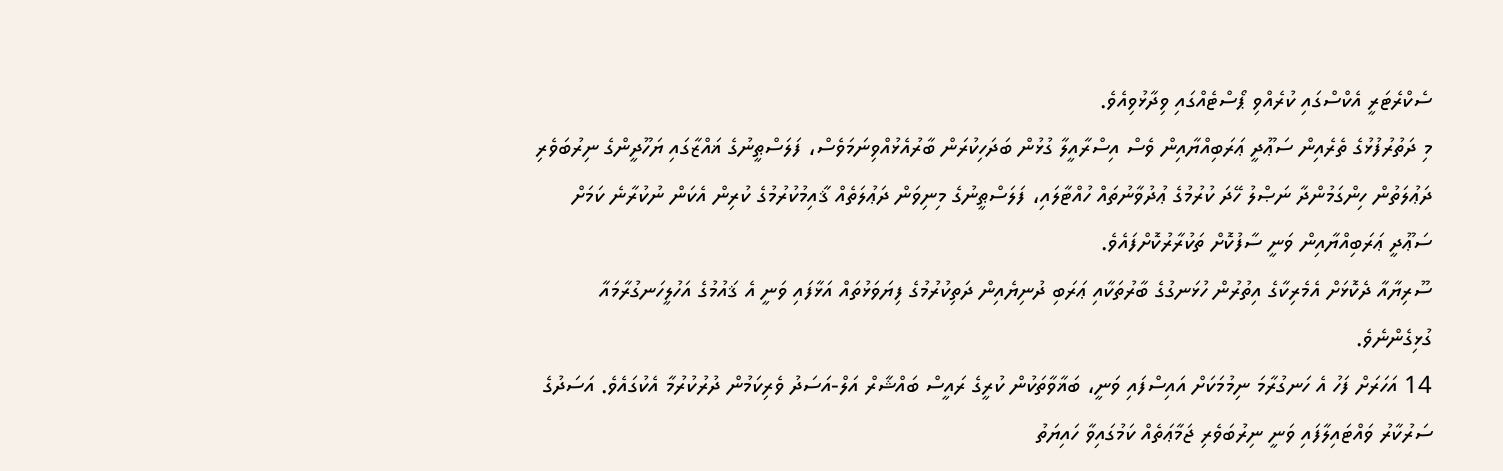ސެކްރެޓަރީ އެކްސްގައި ކުރެއްވި ޕޯސްޓެއްގައި ވިދާޅުވިއެވެ.
މި ދަތުރުފުޅުގެ ތެރެއިން ސަޢޫދީ ޢަރަބިއްޔާއިން ވެސް އިސްރާއީލާ ގުޅުން ބަދަހިކުރަން ބާރުއެޅުއްވިނަމަވެސް، ފަލަސްޠީނުގެ ޣައްޒާގައި ޔަހޫދީންގެ ނިރުބަވެރި ދަޢުލަތުން ހިންގަމުންދާ ނަޞްލު ހޭދަ ކުރުމުގެ ޢުދުވާނުތައް ހުއްޓާލައި، ފަލަސްޠީނުގެ މިނިވަން ދަޢުލަތެއް ޤާއިމުކުރުމުގެ ކުރިން އެކަން ނުކުރާނެ ކަމަށް ސަޢޫދީ ޢަރަބިއްޔާއިން ވަނީ ސާފުކޮށް ތަކުރާރުކޮށްފައެވެ.
ސޫރިޔާއާ ދެކޮޅަށް އެމެރިކާގެ އިތުރުން ހުޅަނގުގެ ބާރުތަކާއި ޢަރަބި ދުނިޔެއިން ދަތިކުރުމުގެ ފިޔަވަޅުތައް އަޅާފައި ވަނީ އެ ޤައުމުގެ އަހުލީހަނގުރާމައާ ގުޅިގެންނެވެ.
14 އަހަރަށް ފަހު އެ ހަނގުރާމަ ނިމުމަކަށް އައިސްފައި ވަނީ، ބަޣާވާތަކުން ކުރީގެ ރައީސް ބައްޝާރް އަލް-އަސަދު ވެރިކަމުން ދުރުކުރުމާ އެކުގައެވެ. އަސަދުގެ ސަރުކާރު ވައްޓައިލާފައި ވަނީ ނިރުބަވެރި ޖަމާޢަތެއް ކަމުގައިވާ ހައިޔަތު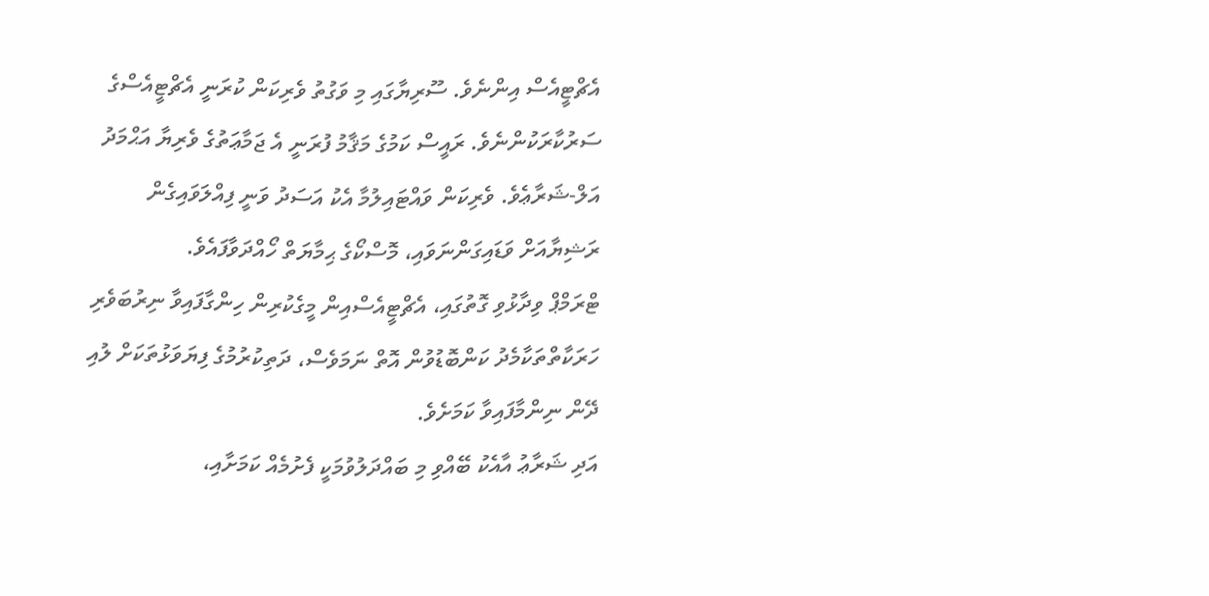އެޗްޓީއެސް އިންނެވެ. ސޫރިޔާގައި މި ވަގުތު ވެރިކަން ކުރަނީ އެޗްޓީއެސްގެ ސަރުކާރަކުންނެވެ. ރައީސް ކަމުގެ މަޤާމު ފުރަނީ އެ ޖަމާޢަތުގެ ވެރިޔާ އަޙްމަދު އަލް-ޝަރާޢެވެ. ވެރިކަން ވައްޓައިލުމާ އެކު އަސަދު ވަނީ ފިއްލަވައިގެން ރަޝިޔާއަށް ވަޑައިގަންނަވައި، މޮސްކޯގެ ޙިމާޔަތް ހޯއްދަވާފައެވެ.
ޓްރަމްޕް ވިދާޅުވި ގޮތުގައި، އެޗްޓީއެސްއިން މީގެކުރިން ހިންގާފައިވާ ނިރުބަވެރި ހަރަކާތްތަކާމެދު ކަންބޮޑުވުން އޮތް ނަމަވެސް، ދަތިކުރުމުގެ ފިޔަވަޅުތަކަށް ލުއި ދޭން ނިންމާފައިވާ ކަމަށެވެ.
އަދި ޝަރާޢު އާއެކު ބޭއްވި މި ބައްދަލުވުމަކީ ފެށުމެއް ކަމަށާއި،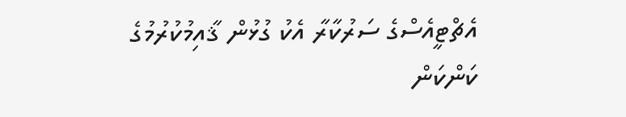އެޗްޓީއެސްގެ ސަރުކާރާ އެކު ގުޅުން ޤާއިމުކުރުމުގެ ކަންކަން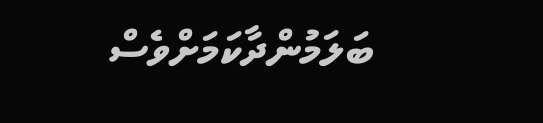ބަލަމުންދާކަމަށްވެސް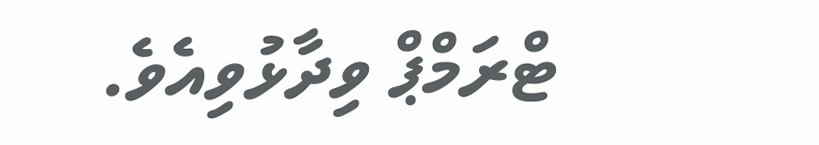ޓްރަމްޕް ވިދާޅުވިއެވެ.